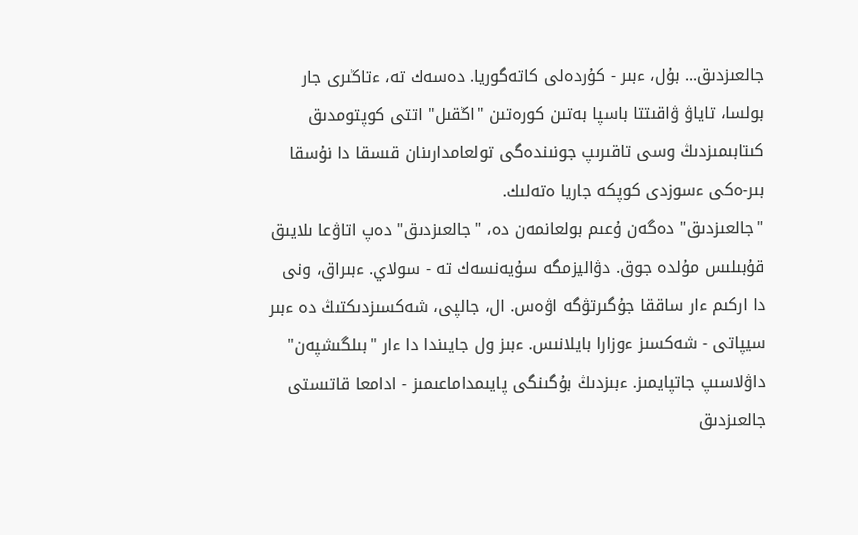جالعىزدىق... بۇل، ءبىر - كۇردەلى كاتەگوريا. دەسەك تە، ءتاڭىرى جار بولسا، تاياۋ ۋاقىتتا باسپا بەتىن كورەتىن "اڭقىل" اتتى كوپتومدىق كىتابىمىزدىڭ وسى تاقىرىپ جونىندەگى تولعامدارىنان قىسقا دا نۇسقا بىر-ەكى ءسوزدى كوپكە جاريا ەتەلىك.
"جالعىزدىق" دەگەن ۇعىم بولعانمەن دە، "جالعىزدىق" دەپ اتاۋعا ىلايىق قۇبىلىس مۇلدە جوق. دۋاليزمگە سۇيەنسەك تە - سولاي. ءبىراق، ونى دا اركىم ءار ساققا جۇگىرتۋگە اۋەس. ال، جالپى، شەكسىزدىكتىڭ دە ءبىر سيپاتى - شەكسىز ءوزارا بايلانىس. ءبىز ول جايىندا دا ءار "بىلگىشپەن" داۋلاسىپ جاتپايمىز. ءبىزدىڭ بۇگىنگى پايىمداماعىمىز - ادامعا قاتىستى جالعىزدىق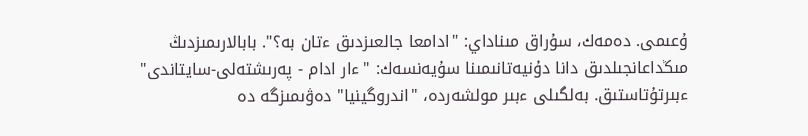ۇعىمى. دەمەك، سۇراق مىناداي: "ادامعا جالعىزدىق ءتان بە؟". بابالارىمىزدىڭ مىڭداعانجىلدىق دانا دۇنيەتانىمىنا سۇيەنسەك: "ءار ادام - پەرىشتەلى-سايتاندى" ءبىرتۇتاستىق. بەلگىلى ءبىر مولشەردە، "اندروگينيا" دەۋىمىزگە دە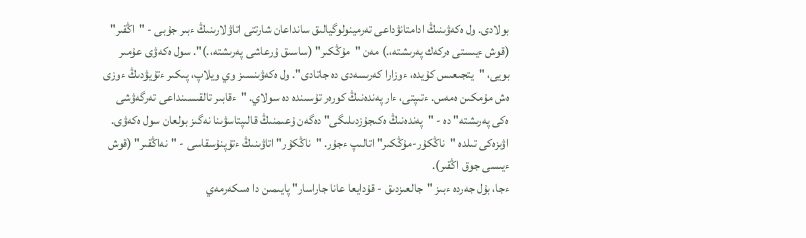بولادى. ول ەكەۋىنىڭ ادامتانۋداعى تەرمينولوگيالىق سانداعان شارتتى اتاۋلارىنىڭ ءبىر جۇبى - "اڭقىر" (قوش ءيىستى ەركەك پەرىشتە،.) مەن "مۇڭكىر" (ساسىق ۇرعاشى پەرىشتە،.)". سول ەكەۋى عۇمىر بويى، "يتجىعىس كۇيدە، ءوزارا كەرىسەدى دە جاتادى". ول ەكەۋىنسىز وي ويلاپ، پىكىر ءتۇيۋدىڭ ءوزى ەش مۇمكىن ەمەس. ءتىپتى، ءار پەندەنىڭ كورەر تۇسىندە دە سولاي. "ءقابىر تالقىسىنداعى تەرگەۋشى ەكى پەرىشتە" دە - "پەندەنىڭ ەكىجۇزدىلىگى" دەگەن ۇعىمنىڭ قالىپتاسۋىنا نەگىز بولعان سول ەكەۋى. اۋىزەكى تىلدە "ناڭكۇر-مۇڭكىر" اتالىپ ءجۇر. "ناڭكۇر" اتاۋىنىڭ ءتۇپنۇسقاسى - "نەاڭقىر" (قوش ءيىسى جوق اڭقىر).
ءجا، بۇل جەردە ءبىز "جالعىزدىق - قۇدايعا عانا جاراسار" پايىمىن دا ەسكەرمەي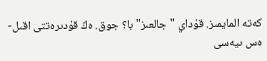كەتە المايمىز. قۇداي "جالعىز" با؟ جوق. ەڭ قۇدىرەتتى اقىل-ەس ىيەسى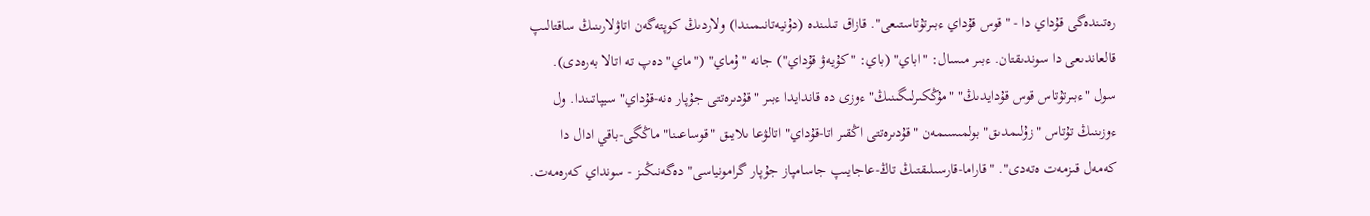رەتىندەگى قۇداي دا - "قوس قۇداي ءبىرتۇتاستىعى". قازاق تىلىندە (دۇنيەتانىمىندا) ولاردىڭ كوپتەگەن اتاۋلارىنىڭ ساقتالىپ قالعاندىعى دا سوندىقتان. ءبىر مىسال: "اباي" (باي: "كۇيەۋ قۇداي") جانە "ۇماي" ("ماي" دەپ تە اتالا بەرەدى). سول "ءبىرتۇتاس قوس قۇدايدىڭ" "مۇڭكىرلىگىنىڭ" ءوزى دە قاندايدا ءبىر "قۇدىرەتتى جۇپار ەنە-قۇداي" سيپاتىندا. ول ءوزىنىڭ تۇتاس "زۇلىمدىق" بولمىسىمەن "قۇدىرەتتى اڭقىر اتا-قۇداي" اتالۋعا ىلايىق "قوساعىنا" ماڭگى-باقي ادال دا كەمەل قىزمەت ەتەدى". "قاراما-قارسىلىقتىڭ تاڭ-عاجايىپ جاسامپاز جۇپار گرامونياسى" دەگەنىڭىز - سونداي كەرەمەت.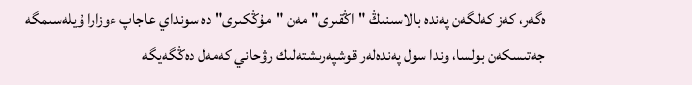ەگەر، كەز كەلگەن پەندە بالاسىنىڭ "اڭقىرى" مەن "مۇڭكىرى" دە سونداي عاجاپ ءوزارا ۇيلەسىمگە جەتىسكەن بولسا، وندا سول پەندەلەر قوشپەرىشتەلىك رۋحاني كەمەل دەڭگەيگە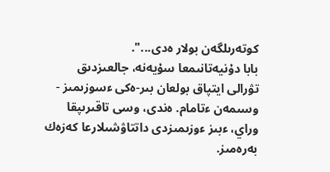كوتەرىلگەن بولار ەدى...".
بابا دۇنيەتانىمعا سۇيەنە، جالعىزدىق تۋرالى ايتپاق بولعان بىر-ەكى ءسوزىمىز - وسىمەن ءتامام. ەندى، وسى تاقىرىپقا وراي، ءبىز ءوزىمىزدى داتتاۋشىلارعا كەزەك بەرەمىز.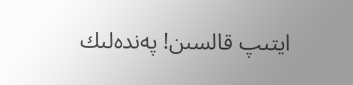ايتىپ قالسىن! پەندەلىك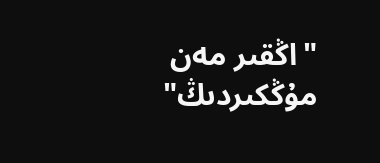"اڭقىر مەن مۇڭكىردىڭ"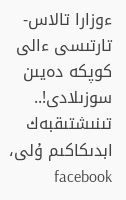ءوزارا تالاس-تارتىسى ءالى كوپكە دەيىن سوزىلادى!..
تىنىشتىقبەك ابدىكاكىم ۇلى، facebook